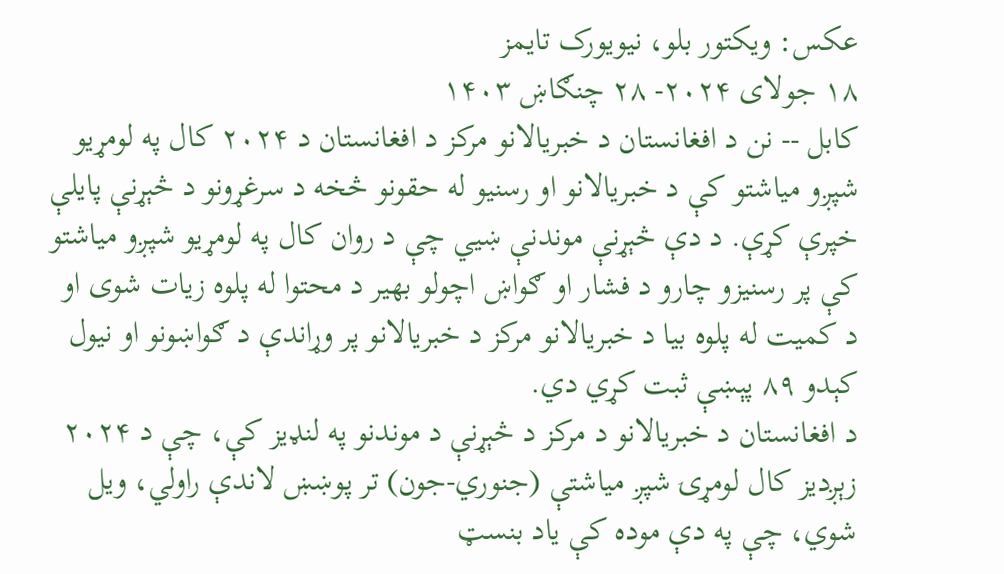عکس: ویکتور بلو، نیویورک تایمز
۱۸ جولای ۲۰۲۴- ۲۸ چنګاښ ۱۴۰۳
کابل -- نن د افغانستان د خبریالانو مرکز د افغانستان د ۲۰۲۴ کال په لومړیو شپږو میاشتو کې د خبریالانو او رسنیو له حقونو څخه د سرغړونو د څېړنې پایلې خپرې کړې. د دې څېړنې موندنې ښيي چې د روان کال په لومړیو شپږو میاشتو کې پر رسنیزو چارو د فشار او ګواښ اچولو بهیر د محتوا له پلوه زیات شوی او د کمیت له پلوه بیا د خبریالانو مرکز د خبریالانو پر وړاندې د ګواښونو او نیول کېدو ۸۹ پېښې ثبت کړي دي.
د افغانستان د خبريالانو د مرکز د څېړنې د موندنو په لنډيز کې، چې د ۲۰۲۴ زېږديز کال لومړۍ شپږ مياشتې (جنوري-جون) تر پوښښ لاندې راولي، ويل شوي، چې په دې موده کې ياد بنسټ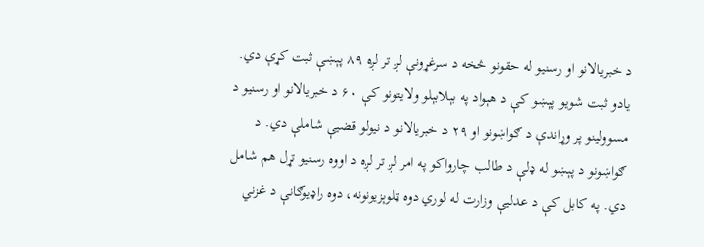د خبريالانو او رسنيو له حقونو څخه د سرغړونې لږ تر لږه ٨٩ پېښې ثبت کړې دي.
يادو ثبت شویو پېښو کې د هېواد په بېلابېلو ولايتونو کې ۶۰ د خبریالانو او رسنیو د مسوولینو پر وړاندې د ګواښونو او ۲۹ د خبریالانو د نیولو قضيې شاملې دي. د ګواښونو د پېښو له ډلې د طالب چارواکو په امر لږ تر لږه د اووه رسنیو تړل هم شامل دي. په کابل کې د عدليې وزارت له لوري دوه ټلوېزيونونه، دوه راډيوګانې د غزني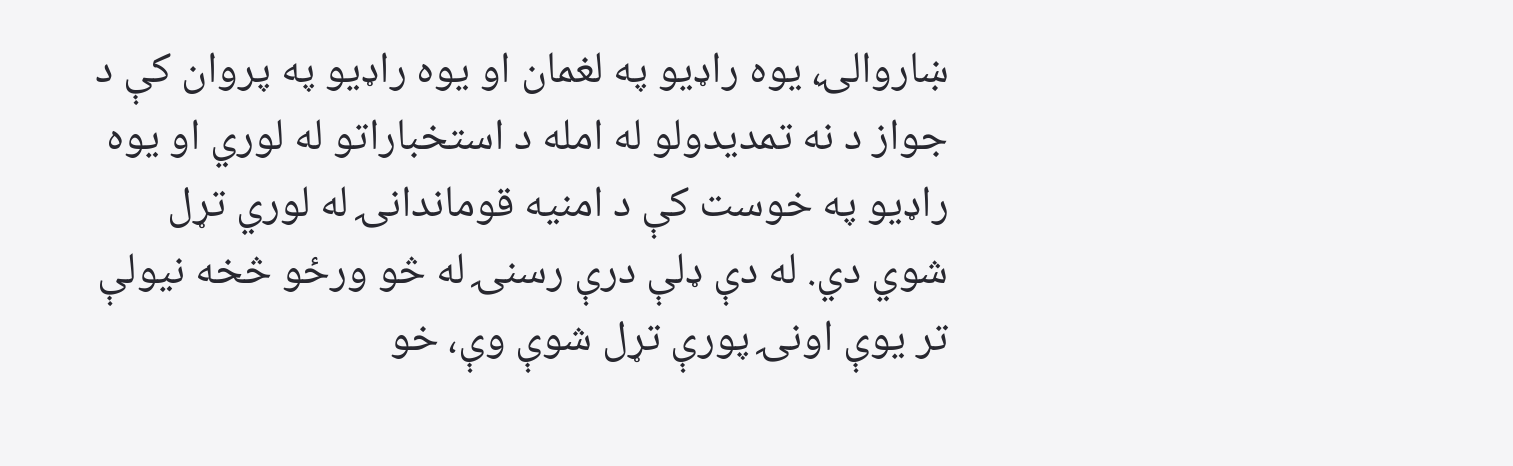ښاروالۍ، يوه راډيو په لغمان او يوه راډيو په پروان کې د جواز د نه تمدیدولو له امله د استخباراتو له لوري او يوه راډيو په خوست کې د امنيه قوماندانۍ له لوري تړل شوي دي. له دې ډلې درې رسنۍ له څو ورځو څخه نیولې تر یوې اونۍ پورې تړل شوې وې، خو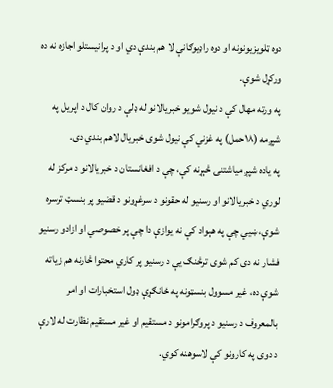دوه ټلویزیونونه او دوه راډیوګانې لا هم بندې دي او د پرانیستلو اجازه نه ده ورکړل شوې.
په ورته مهال کې د نیول شویو خبریالانو له ډلې د روان کال د اپریل په شپږمه (۱۸حمل) په غزني کې نیول شوی خبریال لاهم بندي دی.
په یاده شپږ میاشتنۍ څېړنه کې، چې د افغانستان د خبریالانو د مرکز له لوري د خبریالانو او رسنیو له حقونو د سرغړونو د قضیو پر بنسټ ترسره شوې، ښيي چې په هېواد کې نه يوازې دا چې پر خصوصي او ازادو رسنیو فشار نه دی کم شوی ترڅنګ یې د رسنیو پر کاري محتوا څارنه هم زیاته شوې ده، غیر مسوول بنسټونه په ځانګړې ډول استخبارات او امر بالمعروف د رسنیو د پروګرامونو د مستقیم او غیر مستقیم نظارت له لارې د دوی په کارونو کې لاسوهنه کوي.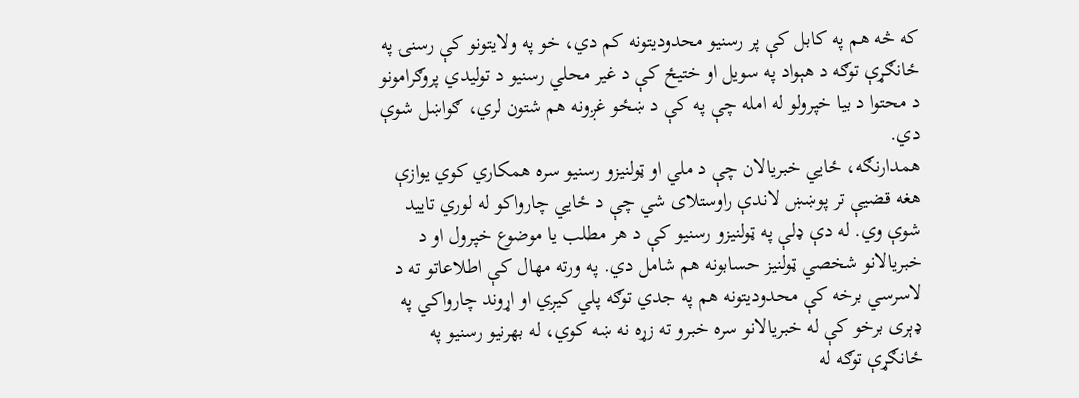که څه هم په کابل کې پر رسنیو محدودیتونه کم دي، خو په ولایتونو کې رسنۍ په ځانګړې توګه د هېواد په سویل او ختیځ کې د غیر محلي رسنیو د تولیدي پروګرامونو د محتوا د بیا خپرولو له امله چې په کې د ښځو غږونه هم شتون لري، ګواښل شوې دي.
همدارنګه، ځایي خبریالان چې د ملي او ټولنيزو رسنیو سره همکاري کوي یوازې هغه قضیې تر پوښښ لاندې راوستلای شي چې د ځایي چارواکو له لوري تایید شوې وي. له دې ډلې په ټولنیزو رسنیو کې د هر مطلب یا موضوع خپرول او د خبریالانو شخصي ټولنیز حسابونه هم شامل دي. په ورته مهال کې اطلاعاتو ته د لاسرسي برخه کې محدودیتونه هم په جدي توګه پلي کیږي او اړوند چارواکي په ډېری برخو کې له خبریالانو سره خبرو ته زړه نه ښه کوي، له بهرنیو رسنیو په ځانګړې توګه له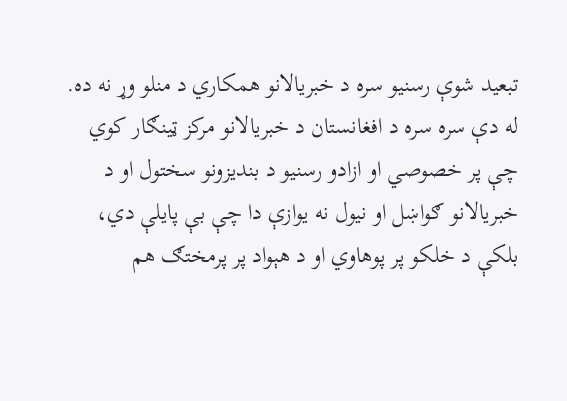تبعید شوې رسنیو سره د خبریالانو همکاري د منلو وړ نه ده.
له دې سره سره د افغانستان د خبریالانو مرکز ټینګار کوي چې پر خصوصي او ازادو رسنیو د بندیزونو سختول او د خبریالانو ګواښل او نیول نه یوازې دا چې بې پایلې دي، بلکې د خلکو پر پوهاوي او د هېواد پر پرمختګ هم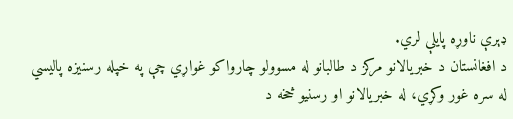ډېرې ناوړه پایلې لري.
د افغانستان د خبریالانو مرکز د طالبانو له مسوولو چارواکو غواړي چې په خپله رسنیزه پالیسي له سره غور وکړي، له خبریالانو او رسنیو څخه د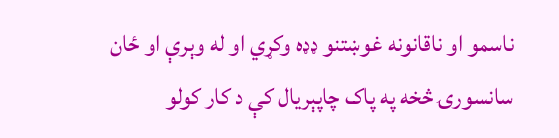ناسمو او ناقانونه غوښتنو ډډه وکړي او له وېرې او ځان سانسورۍ څخه په پاک چاپېریال کې د کار کولو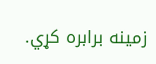زمینه برابره کړي.